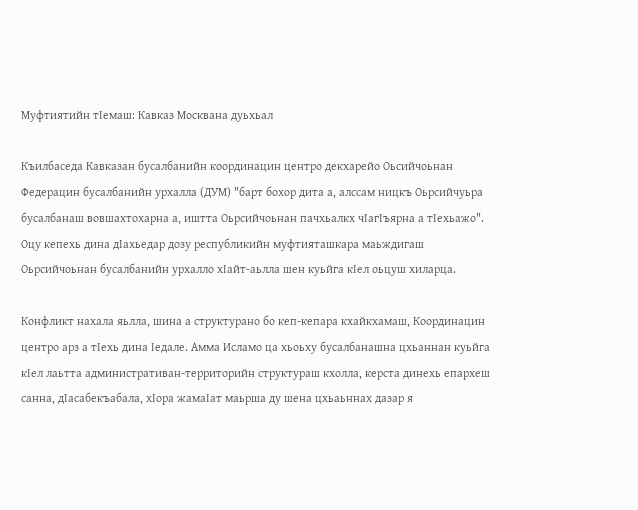Муфтиятийн тIемаш: Кавказ Москвана дуьхьал

Къилбаседа Кавказан бусалбанийн координацин центро декхарейо Оьсийчоьнан Федерацин бусалбанийн урхалла (ДУМ) "барт бохор дита а, алссам ницкъ Оьрсийчуьра бусалбанаш вовшахтохарна а, иштта Оьрсийчоьнан пачхьалкх чIагIъярна а тIехьажо". Оцу кепехь дина дIахьедар дозу республикийн муфтияташкара маьждигаш Оьрсийчоьнан бусалбанийн урхалло хIайт-аьлла шен куьйга кIел оьцуш хиларца.

Конфликт нахала яьлла, шина а структурано бо кеп-кепара кхайкхамаш, Координацин центро арз а тIехь дина Iедале. Амма Исламо ца хьоьху бусалбанашна цхьаннан куьйга кIел лаьтта административан-территорийн структураш кхолла, керста динехь епархеш санна, дIасабекъабала, хIора жамаIат маьрша ду шена цхьаьннах дазар я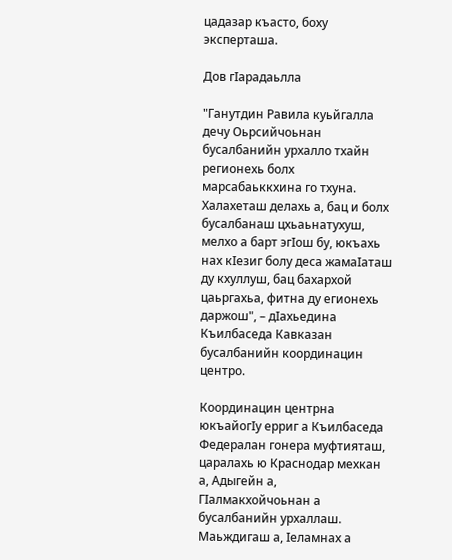цадазар къасто, боху эксперташа.

Дов гIарадаьлла

"Ганутдин Равила куьйгалла дечу Оьрсийчоьнан бусалбанийн урхалло тхайн регионехь болх марсабаьккхина го тхуна. Халахеташ делахь а, бац и болх бусалбанаш цхьаьнатухуш, мелхо а барт эгIош бу, юкъахь нах кIезиг болу деса жамаIаташ ду кхуллуш, бац бахархой цаьргахьа, фитна ду егионехь даржош", – дIахьедина Къилбаседа Кавказан бусалбанийн координацин центро.

Координацин центрна юкъайогIу ерриг а Къилбаседа Федералан гонера муфтияташ, царалахь ю Краснодар мехкан а, Адыгейн а, ГIалмакхойчоьнан а бусалбанийн урхаллаш. Маьждигаш а, Iеламнах а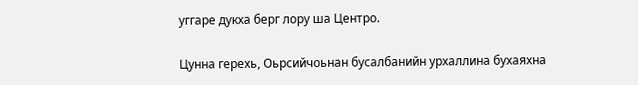уггаре дукха берг лору ша Центро.

Цунна герехь, Оьрсийчоьнан бусалбанийн урхаллина бухаяхна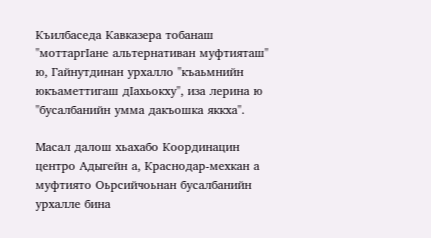Къилбаседа Кавказера тобанаш "моттаргIане альтернативан муфтияташ" ю, Гайнутдинан урхалло "къаьмнийн юкъаметтигаш дIахьокху", иза лерина ю "бусалбанийн умма дакъошка яккха".

Масал далош хьахабо Координацин центро Адыгейн а, Краснодар-мехкан а муфтиято Оьрсийчоьнан бусалбанийн урхалле бина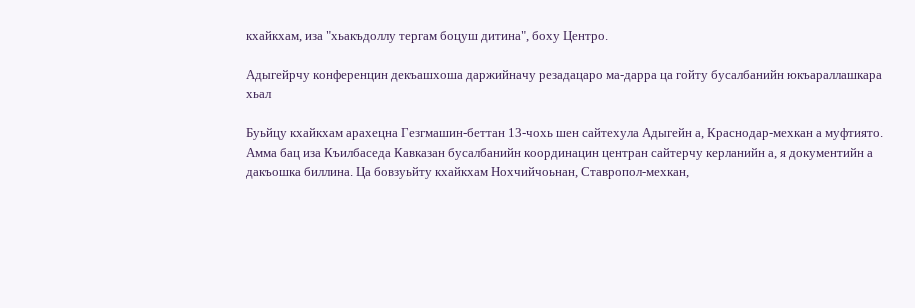кхайкхам, иза "хьакъдоллу тергам боцуш дитина", боху Центро.

Адыгейрчу конференцин декъашхоша даржийначу резадацаро ма-дарра ца гойту бусалбанийн юкъараллашкара хьал

Буьйцу кхайкхам арахецна Гезгмашин-беттан 13-чохь шен сайтехула Адыгейн а, Краснодар-мехкан а муфтиято. Амма бац иза Къилбаседа Кавказан бусалбанийн координацин центран сайтерчу керланийн а, я документийн а дакъошка биллина. Ца бовзуьйту кхайкхам Нохчийчоьнан, Ставропол-мехкан,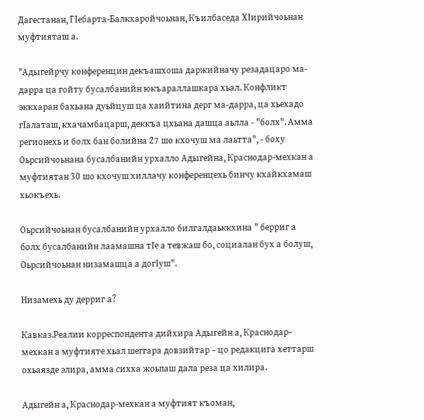Дагестанан, ГIебарта-Балкхаройчоьнан, Къилбаседа ХIирийчоьнан муфтияташ а.

"Адыгейрчу конференцин декъашхоша даржийначу резадацаро ма-дарра ца гойту бусалбанийн юкъараллашкара хьал. Конфликт эккхаран бахьана дуьйцуш ца хаийтина дерг ма-дарра, ца хьехадо гIалаташ, кхачамбацарш, деккъа цхьана дашца аьлла - "болх". Амма регионехь и болх бан болийна 27 шо кхочуш ма лаьтта", - боху Оьрсийчоьнана бусалбанийн урхалло Адыгейна, Краснодар-мехкан а муфтиятан 30 шо кхочуш хиллачу конференцехь бинчу кхайкхамаш хьокъехь.

Оьрсийчоьнан бусалбанийн урхалло билгалдаьккхина " берриг а болх бусалбанийн лаамашна тIе а тевжаш бо, социалан бух а болуш, Оьрсийчоьнан низамашца а догIуш".

Низамехь ду дерриг а?

Кавказ.Реалии корреспондента дийхира Адыгейн а, Краснодар-мехкан а муфтияте хьал шеггара довзийтар – цо редакцига хеттарш охьаязде элира, амма сихха жоьпаш дала реза ца хилира.

Адыгейн а, Краснодар-мехкан а муфтият къоман,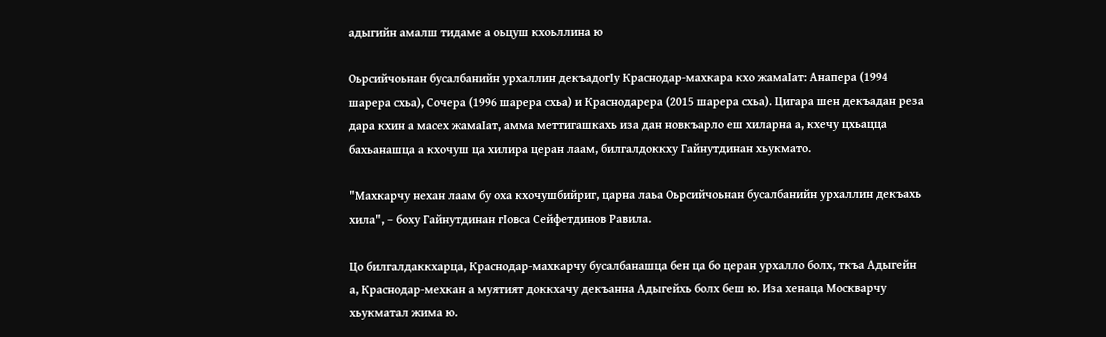адыгийн амалш тидаме а оьцуш кхоьллина ю

Оьрсийчоьнан бусалбанийн урхаллин декъадогIу Краснодар-махкара кхо жамаIат: Анапера (1994 шарера схьа), Сочера (1996 шарера схьа) и Краснодарера (2015 шарера схьа). Цигара шен декъадан реза дара кхин а масех жамаIат, амма меттигашкахь иза дан новкъарло еш хиларна а, кхечу цхьацца бахьанашца а кхочуш ца хилира церан лаам, билгалдоккху Гайнутдинан хьукмато.

"Махкарчу нехан лаам бу оха кхочушбийриг, царна лаьа Оьрсийчоьнан бусалбанийн урхаллин декъахь хила", – боху Гайнутдинан гIовса Сейфетдинов Равила.

Цо билгалдаккхарца, Краснодар-махкарчу бусалбанашца бен ца бо церан урхалло болх, ткъа Адыгейн а, Краснодар-мехкан а муятият доккхачу декъанна Адыгейхь болх беш ю. Иза хенаца Москварчу хьукматал жима ю.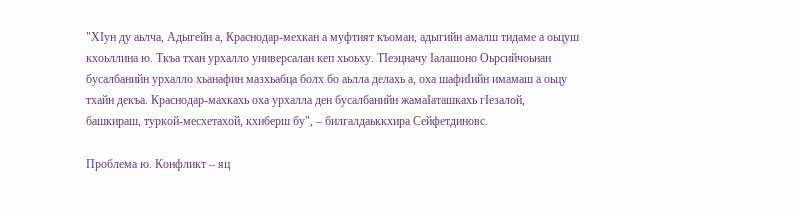"ХIун ду аьлча, Адыгейн а, Краснодар-мехкан а муфтият къоман, адыгийн амалш тидаме а оьцуш кхоьллина ю. Ткъа тхан урхалло универсалан кеп хьоьху. ТIеэцначу Iалашоно Оьрсийчоьнан бусалбанийн урхалло хьанафин мазхьабца болх бо аьлла делахь а, оха шафиIийн имамаш а оьцу тхайн декъа. Краснодар-махкахь оха урхалла ден бусалбанийн жамаIаташкахь гIезалой, башкираш, туркой-месхетахой, кхиберш бу", – билгалдаьккхира Сейфетдиновс.

Проблема ю. Конфликт – яц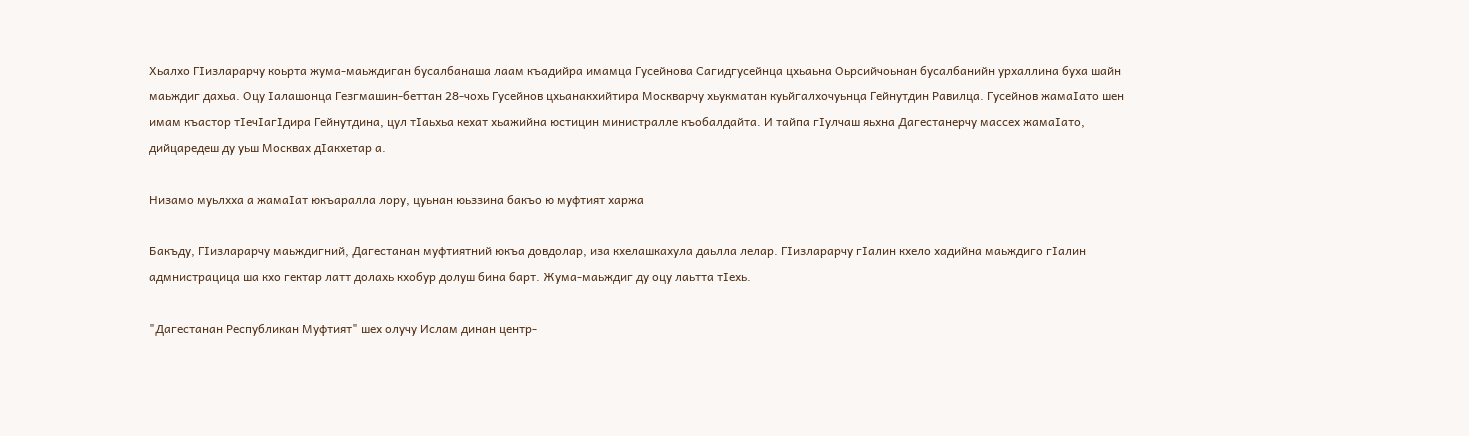Хьалхо ГIизларарчу коьрта жума-маьждиган бусалбанаша лаам къадийра имамца Гусейнова Сагидгусейнца цхьаьна Оьрсийчоьнан бусалбанийн урхаллина буха шайн маьждиг дахьа. Оцу Iалашонца Гезгмашин-беттан 28-чохь Гусейнов цхьанакхийтира Москварчу хьукматан куьйгалхочуьнца Гейнутдин Равилца. Гусейнов жамаIато шен имам къастор тIечIагIдира Гейнутдина, цул тIаьхьа кехат хьажийна юстицин министралле къобалдайта. И тайпа гIулчаш яьхна Дагестанерчу массех жамаIато, дийцаредеш ду уьш Москвах дIакхетар а.

Низамо муьлхха а жамаIат юкъаралла лору, цуьнан юьззина бакъо ю муфтият харжа

Бакъду, ГIизларарчу маьждигний, Дагестанан муфтиятний юкъа довдолар, иза кхелашкахула даьлла лелар. ГIизларарчу гIалин кхело хадийна маьждиго гIалин адмнистрацица ша кхо гектар латт долахь кхобур долуш бина барт. Жума-маьждиг ду оцу лаьтта тIехь.

"Дагестанан Республикан Муфтият" шех олучу Ислам динан центр-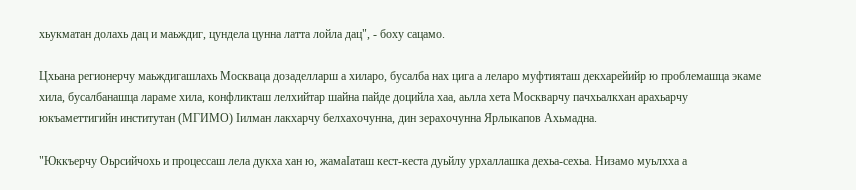хьукматан долахь дац и маьждиг, цундела цунна латта лойла дац", - боху сацамо.

Цхьана регионерчу маьждигашлахь Москваца дозаделларш а хиларо, бусалба нах цига а леларо муфтияташ декхарейийр ю проблемашца экаме хила, бусалбанашца лараме хила, конфликташ лелхийтар шайна пайде доцийла хаа, аьлла хета Москварчу пачхьалкхан арахьарчу юкъаметтигийн институтан (МГИМО) Iилман лакхарчу белхахочунна, дин зерахочунна Ярлыкапов Ахьмадна.

"Юккъерчу Оьрсийчохь и процессаш лела дукха хан ю, жамаIаташ кест-кеста дуьйлу урхаллашка дехьа-сехьа. Низамо муьлхха а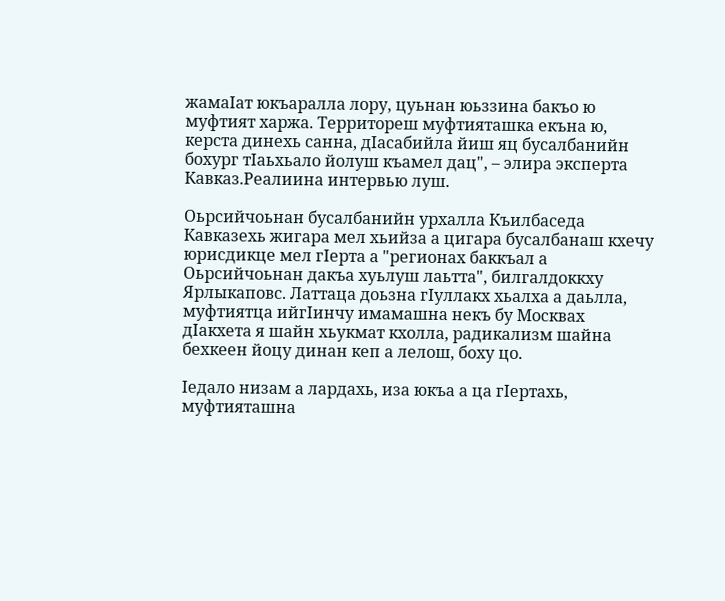жамаIат юкъаралла лору, цуьнан юьззина бакъо ю муфтият харжа. Территореш муфтияташка екъна ю, керста динехь санна, дIасабийла йиш яц бусалбанийн бохург тIаьхьало йолуш къамел дац", – элира эксперта Кавказ.Реалиина интервью луш.

Оьрсийчоьнан бусалбанийн урхалла Къилбаседа Кавказехь жигара мел хьийза а цигара бусалбанаш кхечу юрисдикце мел гIерта а "регионах баккъал а Оьрсийчоьнан дакъа хуьлуш лаьтта", билгалдоккху Ярлыкаповс. Латтаца доьзна гIуллакх хьалха а даьлла, муфтиятца ийгIинчу имамашна некъ бу Москвах дIакхета я шайн хьукмат кхолла, радикализм шайна бехкеен йоцу динан кеп а лелош, боху цо.

Iедало низам а лардахь, иза юкъа а ца гIертахь, муфтияташна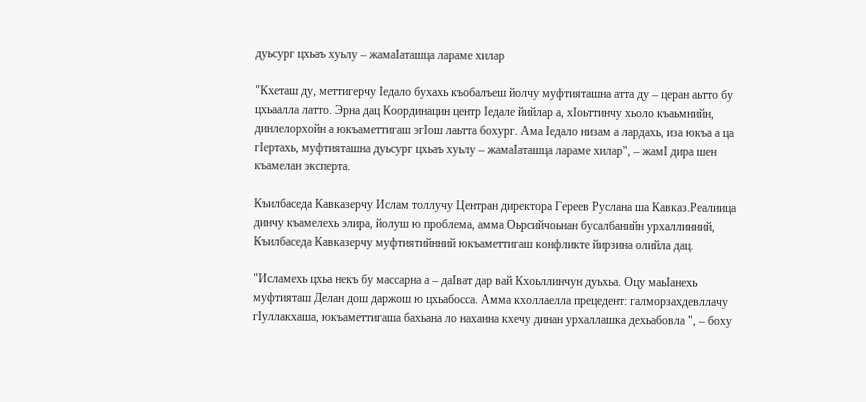дуьсург цхьаъ хуьлу – жамаIаташца лараме хилар

"Кхеташ ду, меттигерчу Iедало бухахь къобалъеш йолчу муфтияташна атта ду – церан аьтто бу цхьаалла латто. Эрна дац Координацин центр Iедале йийлар а, хIоьттинчу хьоло къаьмнийн, динлелорхойн а юкъаметтигаш эгIош лаьтта бохург. Ама Iедало низам а лардахь, иза юкъа а ца гIертахь, муфтияташна дуьсург цхьаъ хуьлу – жамаIаташца лараме хилар", – жамI дира шен къамелан эксперта.

Къилбаседа Кавказерчу Ислам толлучу Центран директора Гереев Руслана ша Кавказ.Реалиица динчу къамелехь элира, йолуш ю проблема, амма Оьрсийчоьнан бусалбанийн урхаллинний, Къилбаседа Кавказерчу муфтиятийнний юкъаметтигаш конфликте йирзина олийла дац.

"Исламехь цхьа некъ бу массарна а – даIват дар вай Кхоьллинчун дуьхьа. Оцу маьIанехь муфтияташ Делан дош даржош ю цхьабосса. Амма кхоллаелла прецедент: галморзахдевллачу гIуллакхаша, юкъаметтигаша бахьана ло наханна кхечу динан урхаллашка дехьабовла ", – боху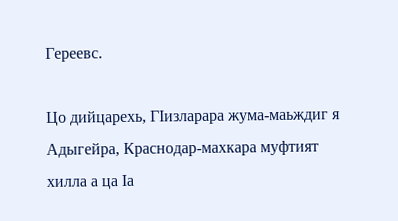Гереевс.

Цо дийцарехь, ГIизларара жума-маьждиг я Адыгейра, Краснодар-махкара муфтият хилла а ца Iа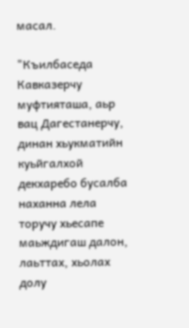масал.

"Къилбаседа Кавказерчу муфтияташа, аьр вац Дагестанерчу, динан хьукматийн куьйгалхой декхаребо бусалба наханна лела торучу хьесапе маьждигаш далон, лаьттах, хьолах долу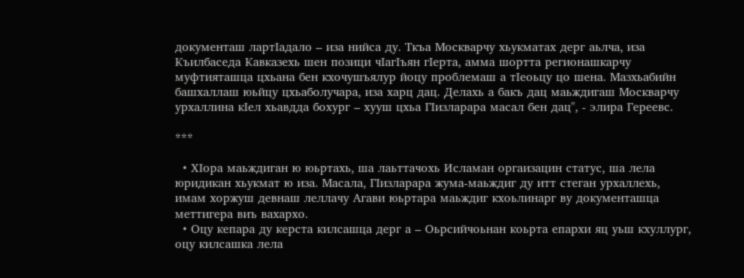документаш лартIадало – иза нийса ду. Ткъа Москварчу хьукматах дерг аьлча, иза Къилбаседа Кавказехь шен позици чIагIъян гIерта, амма шортта регионашкарчу муфтияташца цхьана бен кхочушъялур йоцу проблемаш а тIеоьцу цо шена. Мазхьабийн башхаллаш юьйцу цхьаболучара, иза харц дац. Делахь а бакъ дац маьждигаш Москварчу урхаллина кIел хьавдда бохург – хууш цхьа ГIизларара масал бен дац", - элира Гереевс.

***

  • ХIора маьждиган ю юьртахь, ша лаьттачохь Исламан оргаизацин статус, ша лела юридикан хьукмат ю иза. Масала, ГIизларара жума-маьждиг ду итт стеган урхаллехь, имам хоржуш девнаш леллачу Агави юьртара маьждиг кхоьлинарг ву документашца меттигера виъ вахархо.
  • Оцу кепара ду керста килсашца дерг а – Оьрсийчоьнан коьрта епархи яц уьш кхуллург, оцу килсашка лела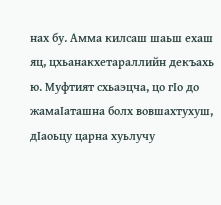нах бу. Амма килсаш шаьш ехаш яц, цхьанакхетараллийн декъахь ю. Муфтият схьаэцча, цо гIо до жамаIаташна болх вовшахтухуш, дIаоьцу царна хуьлучу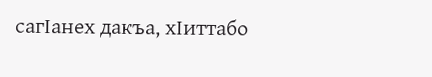сагIанех дакъа, хIиттабо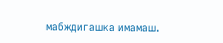мабждигашка имамаш.